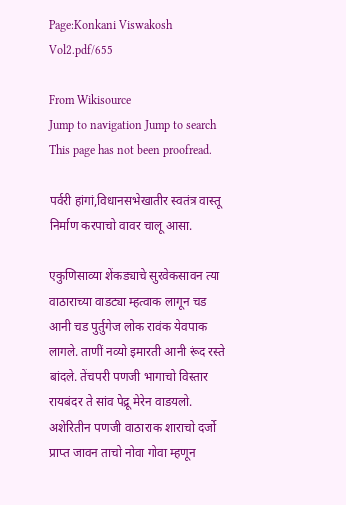Page:Konkani Viswakosh Vol2.pdf/655

From Wikisource
Jump to navigation Jump to search
This page has not been proofread.

पर्वरी हांगां,विधानसभेखातीर स्वतंत्र वास्तू निर्माण करपाचो वावर चालू आसा.

एकुणिसाव्या शेंकड्याचे सुरवेकसावन त्या वाठाराच्या वाडट्या म्हत्वाक लागून चड आनी चड पुर्तुगेज लोक रावंक येवपाक लागले. ताणीं नव्यो इमारती आनी रूंद रस्ते बांदले. तेंचपरी पणजी भागाचो विस्तार रायबंदर ते सांव पेद्रू मेरेन वाडयलो. अशेरितीन पणजी वाठाराक शाराचो दर्जो प्राप्त जावन ताचो नोवा गोवा म्हणून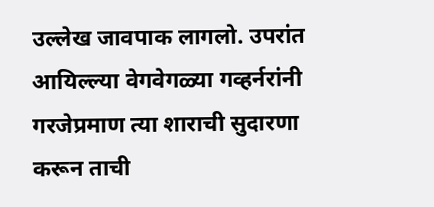उल्लेख जावपाक लागलो. उपरांत आयिल्ल्या वेगवेगळ्या गव्हर्नरांनी गरजेप्रमाण त्या शाराची सुदारणा करून ताची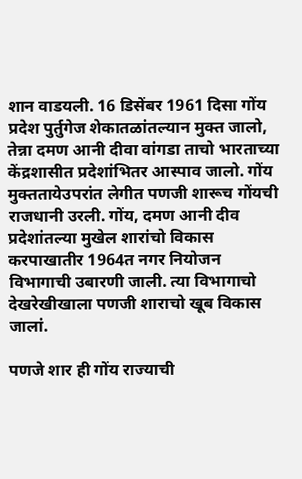शान वाडयली. 16 डिसेंबर 1961 दिसा गोंय प्रदेश पुर्तुगेज शेकातळांतल्यान मुक्त जालो, तेन्ना दमण आनी दीवा वांगडा ताचो भारताच्या केंद्रशासीत प्रदेशांभितर आस्पाव जालो. गोंय मुक्ततायेउपरांत लेगीत पणजी शारूच गोंयची राजधानी उरली. गोंय, दमण आनी दीव प्रदेशांतल्या मुखेल शारांचो विकास करपाखातीर 1964त नगर नियोजन विभागाची उबारणी जाली. त्या विभागाचो देखरेखीखाला पणजी शाराचो खूब विकास जालां.

पणजे शार ही गोंय राज्याची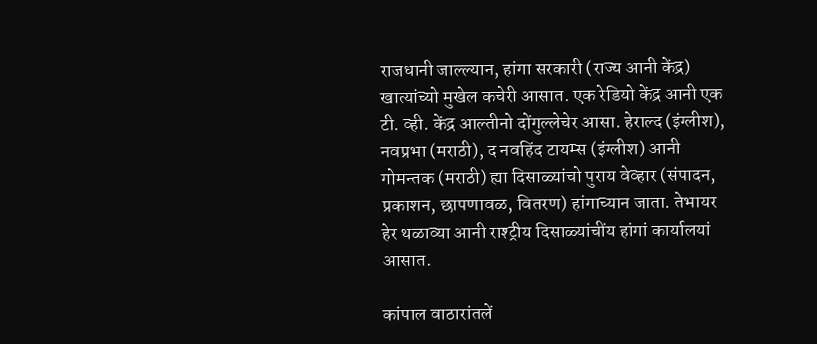राजधानी जाल्ल्यान, हांगा सरकारी (राज्य आनी केंद्र) खात्यांच्यो मुखेल कचेरी आसात. एक रेडियो केंद्र आनी एक टी. व्ही. केंद्र आल्तीनो दोंगुल्लेचेर आसा. हेराल्द (इंग्लीश), नवप्रभा (मराठी), द नवहिंद टायम्स (इंग्लीश) आनी गोमन्तक (मराठी) ह्या दिसाळ्यांचो पुराय वेव्हार (संपादन, प्रकाशन, छापणावळ, वितरण) हांगाच्यान जाता. तेभायर हेर थळाव्या आनी राश्ट्रीय दिसाळ्यांचींय हांगां कार्यालयां आसात.

कांपाल वाठारांतलें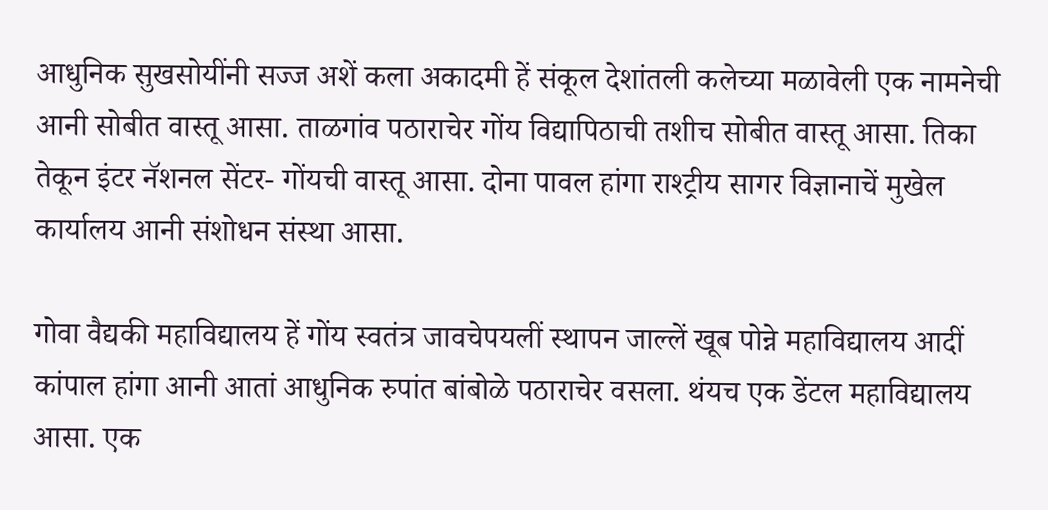आधुनिक सुखसोयींनी सज्ज अशें कला अकादमी हें संकूल देशांतली कलेच्या मळावेली एक नामनेची आनी सोबीत वास्तू आसा. ताळगांव पठाराचेर गोंय विद्यापिठाची तशीच सोबीत वास्तू आसा. तिका तेकून इंटर नॅशनल सेंटर- गोंयची वास्तू आसा. दोना पावल हांगा राश्ट्रीय सागर विज्ञानाचें मुखेल कार्यालय आनी संशोधन संस्था आसा.

गोवा वैद्यकी महाविद्यालय हें गोंय स्वतंत्र जावचेपयलीं स्थापन जाल्लें खूब पोन्ने महाविद्यालय आदीं कांपाल हांगा आनी आतां आधुनिक रुपांत बांबोळे पठाराचेर वसला. थंयच एक डेंटल महाविद्यालय आसा. एक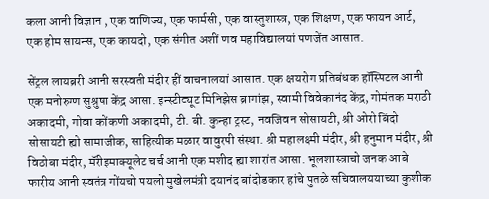कला आनी विज्ञान , एक वाणिज्य, एक फार्मसी, एक वास्तुशास्त्र, एक शिक्षण, एक फायन आर्ट, एक होम सायन्स, एक कायदो, एक संगीत अशीं णव महाविद्यालयां पणजेंत आसात.

सेंट्रल लायब्ररी आनी सरस्वती मंदीर हीं वाचनालयां आसात. एक क्षयरोग प्रतिबंधक हॉस्पिटल आनी एक मनोरुग्ण सुश्रुषा केंद्र आसा. इन्स्टीट्यूट मिनिझेस ब्रागांझ, स्वामी विवेकानंद केंद्र, गोमंतक मराठी अकादमी, गोवा कोंकणी अकादमी, टी. बी. कुन्हा ट्रस्ट, नवजिवन सोसायटी, श्री ओरो बिंदो सोसायटी ह्यो सामाजीक, साहित्यीक मळार वावुरपी संस्था. श्री महालक्ष्मी मंदीर, श्री हनुमान मंदीर, श्री विठोबा मंदीर, मॅरीइमाक्यूलेट चर्च आनी एक मशीद ह्या शारांत आसा. भूलशास्त्राचो जनक आबे फारीय आनी स्वतंत्र गोंयचो पयलो मुखेलमंत्री दयानंद बांदोडकार हांचे पुतळे सचिवालययाच्या कुशीक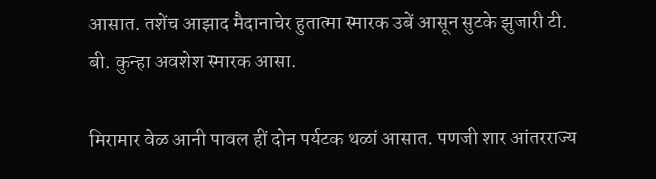आसात. तशेंच आझाद मैदानाचेर हुतात्मा स्मारक उबें आसून सुटके झुजारी टी. बी. कुन्हा अवशेश स्मारक आसा.

मिरामार वेळ आनी पावल हीं दोन पर्यटक थळां आसात. पणजी शार आंतरराज्य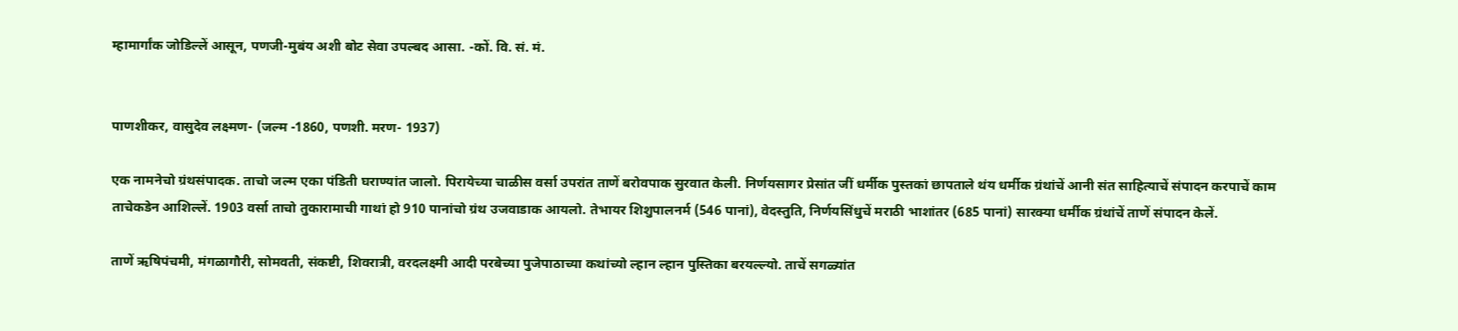म्हामार्गांक जोडिल्लें आसून, पणजी-मुबंय अशी बोट सेवा उपल्बद आसा. -कों. वि. सं. मं.


पाणशीकर, वासुदेव लक्ष्मण- (जल्म -1860, पणशी. मरण- 1937)

एक नामनेचो ग्रंथसंपादक. ताचो जल्म एका पंडिती घराण्यांत जालो. पिरायेच्या चाळीस वर्सा उपरांत ताणें बरोवपाक सुरवात केली. निर्णयसागर प्रेसांत जीं धर्मीक पुस्तकां छापताले थंय धर्मीक ग्रंथांचें आनी संत साहित्याचें संपादन करपाचें काम ताचेकडेन आशिल्लें. 1903 वर्सा ताचो तुकारामाची गाथां हो 910 पानांचो ग्रंथ उजवाडाक आयलो. तेभायर शिशुपालनर्म (546 पानां), वेदस्तुति, निर्णयसिंधुचें मराठी भाशांतर (685 पानां) सारक्या धर्मीक ग्रंथांचें ताणें संपादन केलें.

ताणें ऋषिपंचमी, मंगळागौरी, सोमवती, संकष्टी, शिवरात्री, वरदलक्ष्मी आदी परबेच्या पुजेपाठाच्या कथांच्यो ल्हान ल्हान पुस्तिका बरयल्ल्यो. ताचें सगळ्यांत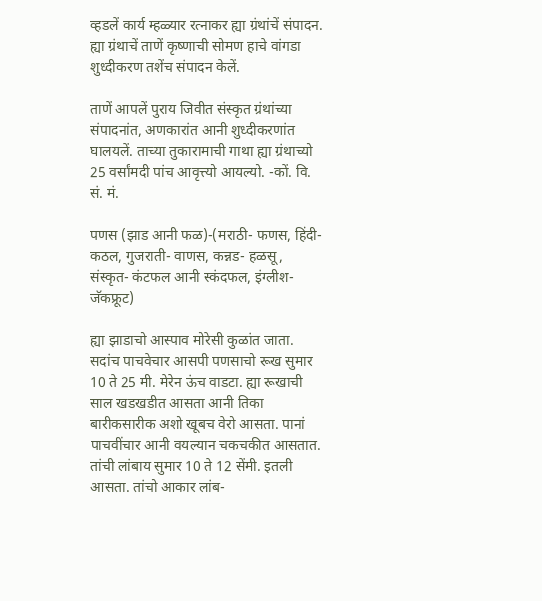व्हडलें कार्य म्हळ्यार रत्नाकर ह्या ग्रंथांचें संपादन. ह्या ग्रंथाचें ताणें कृष्णाची सोमण हाचे वांगडा शुध्दीकरण तशेंच संपादन केलें.

ताणें आपलें पुराय जिवीत संस्कृत ग्रंथांच्या संपादनांत, अणकारांत आनी शुध्दीकरणांत घालयलें. ताच्या तुकारामाची गाथा ह्या ग्रंथाच्यो 25 वर्सांमदी पांच आवृत्त्यो आयल्यो. -कों. वि. सं. मं.

पणस (झाड आनी फळ)-(मराठी- फणस, हिंदी- कठल, गुजराती- वाणस, कन्नड- हळसू, संस्कृत- कंटफल आनी स्कंदफल, इंग्लीश- जॅकफ्रूट)

ह्या झाडाचो आस्पाव मोरेसी कुळांत जाता. सदांच पाचवेचार आसपी पणसाचो रूख सुमार 10 ते 25 मी. मेरेन ऊंच वाडटा. ह्या रूखाची साल खडखडीत आसता आनी तिका बारीकसारीक अशो खूबच वेरो आसता. पानां पाचवींचार आनी वयल्यान चकचकीत आसतात. तांची लांबाय सुमार 10 ते 12 सेंमी. इतली आसता. तांचो आकार लांब-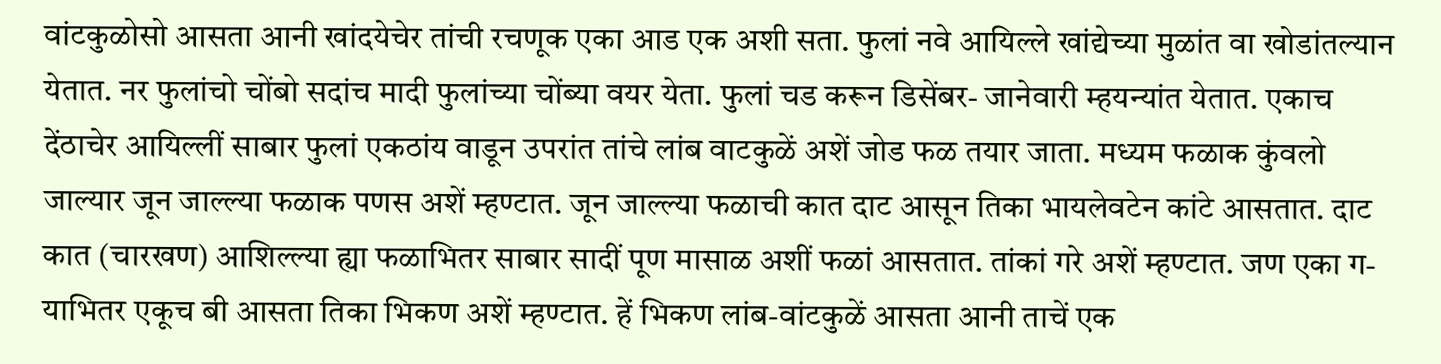वांटकुळोसो आसता आनी खांदयेचेर तांची रचणूक एका आड एक अशी सता. फुलां नवे आयिल्ले खांद्येच्या मुळांत वा खोडांतल्यान येतात. नर फुलांचो चोंबो सदांच मादी फुलांच्या चोंब्या वयर येता. फुलां चड करून डिसेंबर- जानेवारी म्हयन्यांत येतात. एकाच देंठाचेर आयिल्लीं साबार फुलां एकठांय वाडून उपरांत तांचे लांब वाटकुळें अशें जोड फळ तयार जाता. मध्यम फळाक कुंवलो जाल्यार जून जाल्ल्या फळाक पणस अशें म्हण्टात. जून जाल्ल्या फळाची कात दाट आसून तिका भायलेवटेन कांटे आसतात. दाट कात (चारखण) आशिल्ल्या ह्या फळाभितर साबार सादीं पूण मासाळ अशीं फळां आसतात. तांकां गरे अशें म्हण्टात. जण एका ग-याभितर एकूच बी आसता तिका भिकण अशें म्हण्टात. हें भिकण लांब-वांटकुळें आसता आनी ताचें एक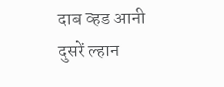दाब व्हड आनी दुसरें ल्हान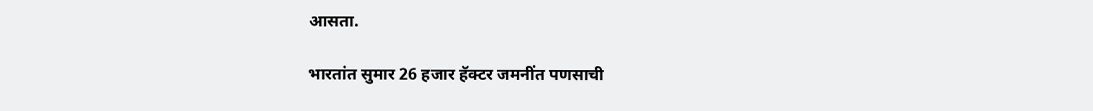आसता.

भारतांत सुमार 26 हजार हॅक्टर जमनींत पणसाची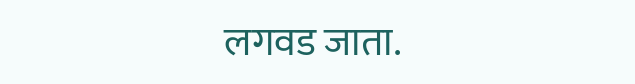लगवड जाता.